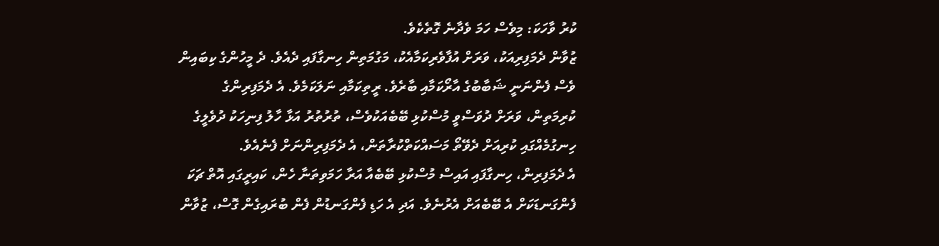ކުރު ވާހަކަ: މިވެސް ހަމަ ވެދާނެ ގޮތެކެވެ.
ޒުވާން ދެމަފިރިއަކު، ވަރަށް އުފާވެރިކަމާއެކު، މަގުމަތިން ހިނގާފައި ދެއެވެ. ދެ މީހުންގެ ކިބައިން ވެސް ފެންނަނީ ޝަބާބުގެ އާރޯކަމާއި ބާރެވެ. ރީތިކަމާއި ނަލަކަމެވެ. އެ ދެމަފިރިންގެ ކުރިމަތިން، ވަރަށް ދުވަސްވީ މުސްކުޅި ބޭބެއަކުވެސް، ތުރުތުރު އަޅާ ހާލު ފިނިހަކު ދުވެލީގެ ހިނގުމެއްގައި ކުރިއަށް ދެވޭތޯ މަސައްކަތްކުރާތަން، އެ ދެމަފިރިންނަށް ފެނެއެވެ.
އެ ދެމަފިރިން، ހިނގާފައި އައިސް މުސްކުޅި ބޭބެއާ އަރާ ހަމަވިތަނާ ހެން، ކައިރީގައި އޮތް ޗަކަ ފެންގަނޑަކަށް އެ ބޭބެއަށް އެރުނެވެ. އަދި އެ ހަޑި ފެންގަނޑުން ފެން ބުރައިގެން ގޮސް، ޒުވާން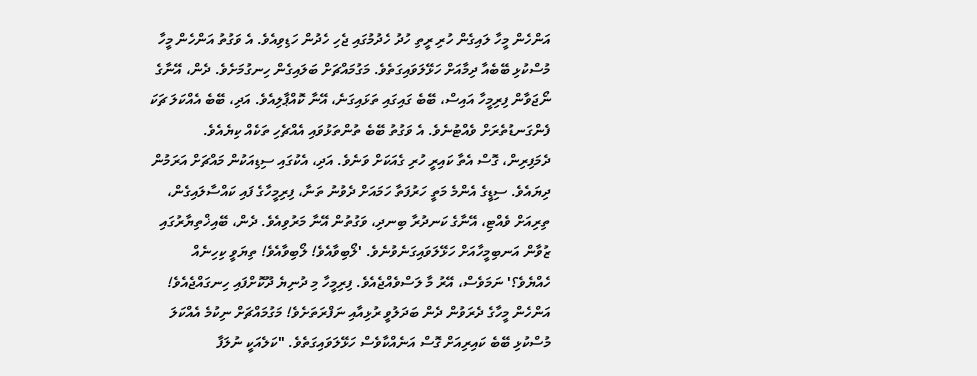އަންހެން މީހާ ލައިގެން ހުރި ރީތި ހުދު ހެދުމުގައި ޖެހި ހެދުން ހަޑިވިއެވެ. އެ ވަގުތު އަންހެން މީހާ މުސްކުޅި ބޭބެއާ ދިމާއަށް ހަޅޭލަވައިގަތެވެ. މަގުމައްޗަށް ބަލައިގެން ހިނގުމަށެވެ. ދެން، އޭނާގެ ނޯޖަވާން ފިރިމީހާ އައިސް، ބޭބެ ގައިގައި ތަޅައިގަނެ، އޭނާ ކޮއްޕާލިއެވެ. އަދި، ބޭބެ އެއްކަލަ ޗަކަ ފެންގަނޑުތެރަށް ވެއްޓުނެވެ. އެ ވަގުތު ބޭބެ ތުންތަޅުވައި އެއްޗެހި ތަކެއް ކިޔެއެވެ.
ދެމަފިރިން، ގޮސް އެތާ ކައިރީ ހުރި ގެއަކަށް ވަނެވެ. އަދި، އެކުގައި ސިޑިއަކުން މައްޗަށް އަރަމުން ދިޔައެވެ. ސިޑީގެ އެންމެ މަތީ ހަރުފަތާ ހަމައަށް ދެވުނު ތަނާ، ފިރިމީހާގެ ފައި ކައްސާލައިގެން، ތިރިއަށް ވެއްޓި، އޭނާގެ ކަނދުރާ ބިނދި، ވަގުތުން އޭނާ މަރުވިއެވެ. ދެން، ބޭއިޚްތިޔާރުގައި ޒުވާން އަނބިމީހާއަށް ހަޅޭލަވައިގަނެވުނެވެ. 'ލޯބިވާއެވެ! ލޯބިވާއެވެ! ތިޔަވީ ކިހިނެއް ހެއްޔެވެ؟' ނަމަވެސް، އޭރު މާ ލަސްވެއްޖެއެވެ. ފިރިމީހާ މި ދުނިޔެ ދޫކޮށްފައި ހިނގައްޖެއެވެ!
އަންހެން މީހާގެ ދެރަވުން ދެން ބަދަލުވީ ރުޅިއާއި ނަފްރަތަށެވެ! މަގުމައްޗަށް ނިކުމެ އެއްކަލަ މުސްކުޅި ބޭބެ ކައިރިއަށް ގޮސް އަނެއްކާވެސް ހަޅޭލަވައިގަތެވެ. "ކަލެއަކީ ނުލަފާ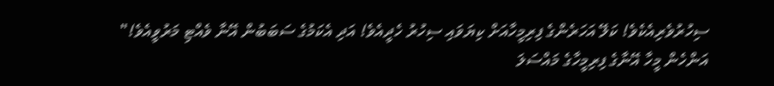ސިހުރުވެރިއެކެވެ! ކަލޭ އަހަރެންގެ ފިރިމީހާއަށް ކިޔަވައި ސިހުރު ހެދީއެވެ! އަދި އެކަމުގެ ސަބަބުން އޭނާ ވެއްޓި މަރުވީއެވެ!"
އަންހެން މީހާ އޭނާގެ ފިރިމީހާގެ މައްސަލަ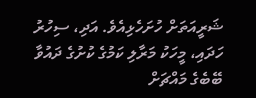ޝަރީއަތަށް ހުށަހެޅިއެވެ. އަދި، ސިހުރު ހަދައި، މީހަކު މަރާލި ކަމުގެ ކުށުގެ ދައުވާ ބޭބެގެ މައްޗަށް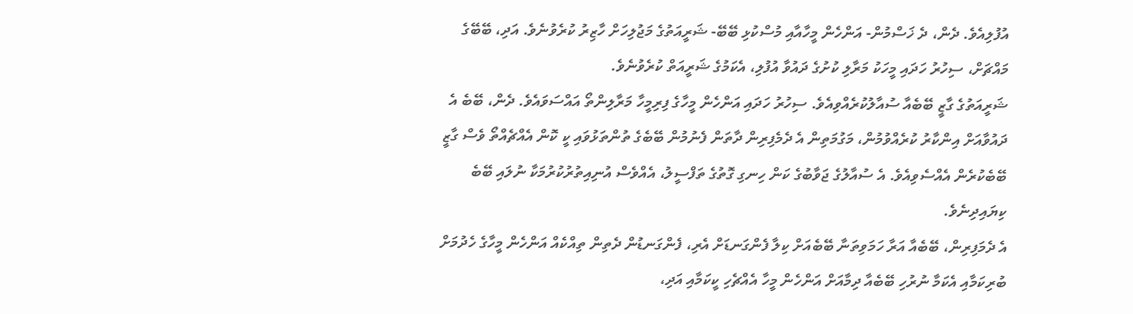އުފުލިއެވެ. ދެން، ދެ ޚަސްމުން- އަންހެން މީހާއާއި މުސްކުޅި ބޭބޭ- ޝަރީއަތުގެ މަޖުލިހަށް ހާޒިރު ކުރެވުނެވެ. އަދި، ބޭބޭގެ މައްޗަށް، ސިހުރު ހަދައި މީހަކު މަރާލި ކުށުގެ ދައުވާ އުފުލި، އެކަމުގެ ޝަރީއަތް ކުރެވުނެވެ.
ޝަރީއަތުގެ ގާޒީ ބޭބެއާ ސުއާލުކުރެއްވިއެވެ. ސިހުރު ހަދައި އަންހެން މީހާގެ ފިރިމީހާ މަރާލިންތޯ އައްސަވައެވެ. ދެން، ބޭބެ އެ ދައުވާއަށް އިންކާރު ކުރެއްވުމުން، މަގުމަތިން އެ ދެމެފިރިން ދާތަން ފެނުމުން ބޭބެގެ ތުންތަޅުވައި ކީ ކޮން އެއްޗެއްތޯ ވެސް ގާޒީ ބޭބެކުރެން އެއްސެވިއެވެ. އެ ސުއާލުގެ ޖަވާބުގެ ކަން ހިނގި ގޮތުގެ ތަފްސީލު، އެއްވެސް އުނިއިތުރުކުރުމަކާ ނުލައި ބޭބެ ކިޔައިދިނެވެ.
އެ ދެމަފިރިން، ބޭބެއާ އަރާ ހަމަވިތަނާ ބޭބެއަށް ކިލާ ފެންގަނޑަށް އެރި، ފެންގަނޑުން ދެތިން ތިއްކެއް އަންހެން މީހާގެ ހެދުމަށް ބުރިކަމާއި އެކަމާ ނުރުހި ބޭބެއާ ދިމާއަށް އަންހެން މީހާ އެއްޗެހި ކީކަމާއި އަދި،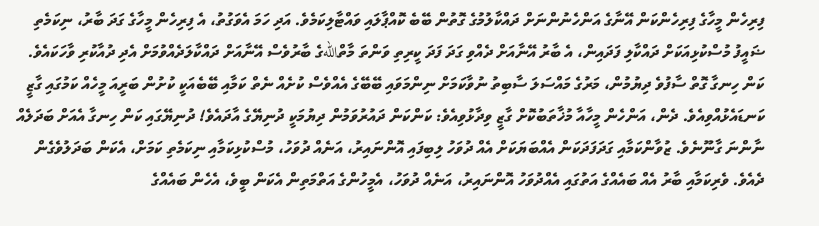ފިރިހެން މީހާގެ ފިރިހެންކަން އޭނާގެ އަންހެނުންނަށް ދައްކާލުމުގެ ގޮތުން ބޭބެ ކޮއްޕާލައި ވައްޓާލިކަމެވެ. އަދި ހަމަ އެވަގުތު، އެ ފިރިހެން މީހާގެ ގަދަ ބާރު، ނިކަމެތި ޟައީފު މުސްކުޅިއަކަށް ދައްކާލި ފަދައިން، އެ ބާރު އޭނާއަށް ދެއްވި ގަދަ ފަދަ ކީރިތި ވަންތަ މާތްاللهގެ ބާރުވެސް އޭނާއަށް ދައްކާލަދެއްވުމަށް އެދި ދުއާކުރި ވާހަކައެވެ.
ކަން ހިނގާ ގޮތް ސާފުވެ ދިޔުމުން، މަރުގެ މައްސަލަ ސާބިތު ނުވާކަމަށް ނިންމަވައި ބޭބޭގެ އެއްވެސް ކުށެއް ނެތް ކަމާއި ބޭބެއަކީ ކުށުން ބަރީއަ މީހެއް ކަމުގައި ގާޒީ ކަނޑައެޅުއްވިއެވެ. ދެން، އަންހެން މީހާއާ މުޚާތަބުކޮށް ގާޒީ ވިދާޅުވިއެވެ: ކަންކަން ދައުރުވަމުން ދިޔުމަކީ ދުނިޔޭގެ އާދައެވެ! ދުނިޔޭގައި ކަން ހިނގާ އެއަށް ބަދަލެއް ނާންނަ ގާނޫނެވެ. ޒުވާންކަމާއި ގަދަފަދަކަން އެއްބަޔަކަށް އެއް ދުވަހު ލިބިފައި އޮންނައިރު، އަނެއް ދުވަހު، މުސްކުޅިކަމާއި ނިކަމެތި ކަމަށް، އެކަން ބަދަލުވެގެން ދެއެވެ. ވެރިކަމާއި ބާރު އެއް ބައެއްގެ އަތުގައި އެއްދުވަހު އޮންނައިރު، އަނެއް ދުވަހު، އެމީހުންގެ އަތްމަތިން އެކަން ބީވެ، އެހެން ބައެއްގެ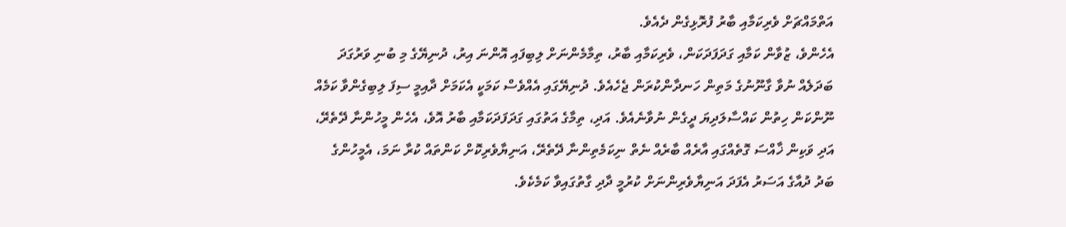އަތްމައްޗަށް ވެރިކަމާއި ބާރު ފުރޮޅިގެން ދެއެވެ.
އެހެންވެ، ޒުވާން ކަމާއި ގަދަފަދަކަން، ވެރިކަމާއި ބާރު، ތިމާމެންނަށް ލިބިފައި އޮންނަ އިރު، ދުނިޔޭގެ މި ބުނި ވަރުގަދަ ބަދަލެއް ނުވާ ގާނޫނުގެ މަތިން ހަނދާންކުރަން ޖެހެއެވެ. ދުނިޔޭގައި އެއްވެސް ކަމަކީ އެކަމަށް ދާއިމީ ސިފަ ލިބިގެންވާ ކަމެއް ނޫންކަން ހިތުން ކައްސާލަދިޔަ ދީގެން ނުވާނެއެވެ. އަދި، ތިމާގެ އަތުގައި ގަދަފަދަކަމާއި ބާރު އޮވެ، އެހެން މީހުންނާ ދޭތެރޭ، އަދި ވަކިން ޚާއްސަ ގޮތެއްގައި އާރެއް ބާރެއް ނެތް ނިކަމެތިންނާ ދޭތެރޭ، އަނިޔާވެރިކޮށް ކަންތައް ކުރާ ނަމަ، އެމީހުންގެ ބަދު ދުއާގެ އަސަރު އެފަދަ އަނިޔާވެރިންނަށް ކުރުމީ ދާދި ގާތުގައިވާ ކަމެކެވެ.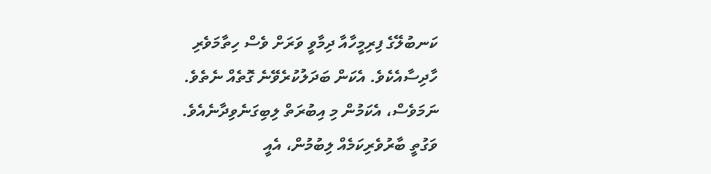ކަނބުލޭގެ ފިރިމީހާއާ ދިމާވީ ވަރަށް ވެސް ހިތާމަވެރި ހާދިސާއެކެވެ. އެކަން ބަދަލުކުރެވޭނެ ގޮތެއް ނެތެވެ. ނަމަވެސް، އެކަމުން މި އިބުރަތް ލިބިގަނެވިދާނެއެވެ. ވަގުތީ ބާރުވެރިކަމެއް ލިބުމުން، އެއީ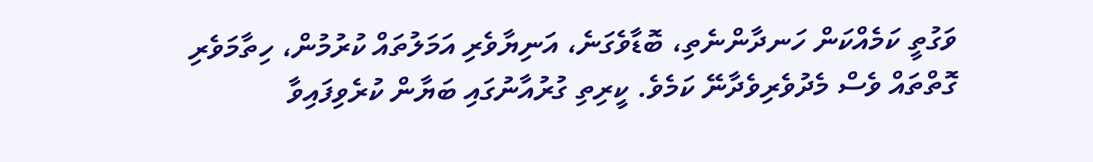ވަގުތީ ކަމެއްކަން ހަނދާންނެތި، ބޮޑާވެގަނެ، އަނިޔާވެރި އަމަލުތައް ކުރުމުން، ހިތާމަވެރި ގޮތްތައް ވެސް މެދުވެރިވެދާނޭ ކަމެވެ. ކީރިތި ގުރުއާނުގައި ބަޔާން ކުރެވިފައިވާ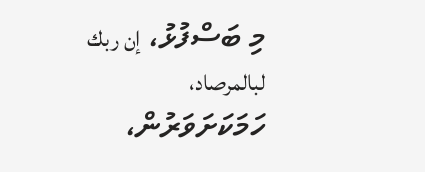މި ބަސްފުޅު، إن ربك لبالمرصاد، ހަމަކަށަވަރުން،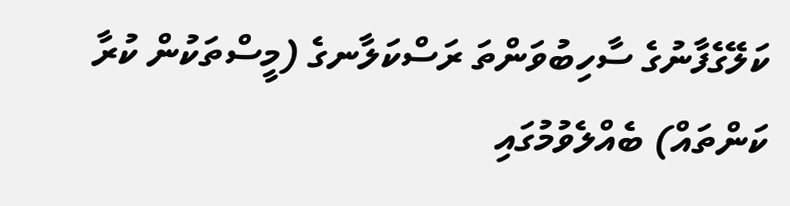ކަލޭގެފާނުގެ ސާހިބުވަންތަ ރަސްކަލާނގެ (މީސްތަކުން ކުރާ ކަންތައް) ބެއްލެވުމުގައި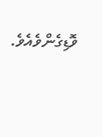ވޮޑިގެންވެއެވެ.